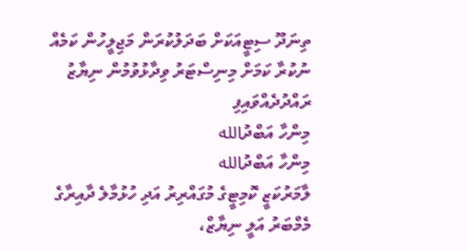ތިނަދޫ ސިޓީއަކަށް ބަދަލުކުރަން މަޖިލީހުން ކަމެއް ނުކުރާ ކަމަށް މިނިސްޓަރު ވިދާޅުވުމުން ނިޔާޒު ރައްދުދެއްވައިފި
މިންހާ އަބްދުالله
މިންހާ އަބްދުالله
ލާމަރުކަޒީ ކޮމިޓީގެ މުގައްރިރު އަދި ހުޅުމާލެ ދާއިރާގެ މެމްބަރު އަލީ ނިޔާޒް،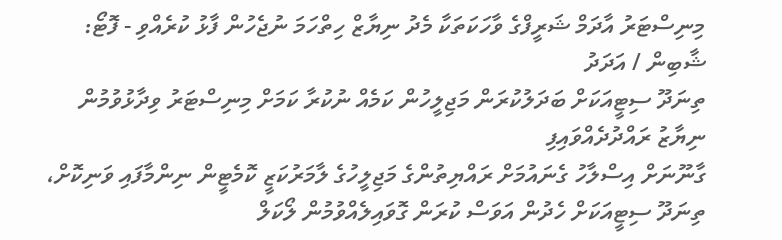މިނިސްޓަރު އާދަމް ޝަރީފްގެ ވާހަކަތަކާ މެދު ނިޔާޒް ހިތްހަމަ ނުޖެހުން ފާޅު ކުރެއްވި - ފޮޓޯ: ޝާބިން / އަދަދު
ތިނަދޫ ސިޓީއަކަށް ބަދަލުކުރަން މަޖިލީހުން ކަމެއް ނުކުރާ ކަމަށް މިނިސްޓަރު ވިދާޅުވުމުން ނިޔާޒު ރައްދުދެއްވައިފި
ގާނޫނަށް އިސްލާހު ގެނައުމަށް ރައްޔިތުންގެ މަޖިލީހުގެ ލާމަރުކަޒީ ކޮމެޓީން ނިންމާފައި ވަނިކޮށް، ތިނަދޫ ސިޓީއަކަށް ހެދުން އަވަސް ކުރަން ގޮވައިލެއްވުމުން ލޯކަލް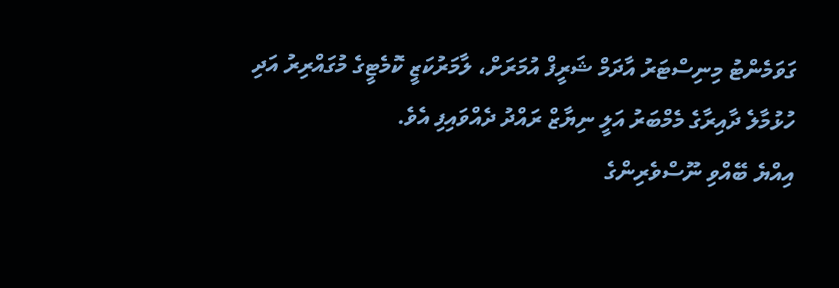ގަވަމެންޓު މިނިސްޓަރު އާދަމް ޝަރީފް އުމަރަށް، ލާމަރުކަޒީ ކޮމެޓީގެ މުގައްރިރު އަދި ހުޅުމާލެ ދާއިރާގެ މެމްބަރު އަލީ ނިޔާޒް ރައްދު ދެއްވައިފި އެވެ.
އިއްޔެ ބޭއްވި ނޫސްވެރިންގެ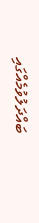ބައްދަލުވުމެއްގައި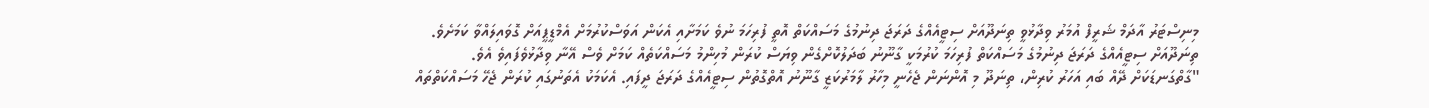މިނިސްޓަރު އާދަމް ޝަރީފް އުމަރު ވިދާޅުވީ ތިނަދޫއަށް ސިޓީއެއްގެ ދަރަޖަ ދިނުމުގެ މަސައްކަތް އޮތީ ފުރިހަމަ ނުވެ ކަމަށާއި އެކަން އަވަސްކުރުމަށް އެމްޑީޕީއަށް ގޮވައިލައްވާ ކަމަށެވެ. ތިނަދޫއަށް ސިޓީއެއްގެ ދަރަޖަ ދިނުމުގެ މަސައްކަތް ފުރިހަމަ ކުރުމަކީ ގާނޫނު ބަދަލުކޮށްގެން ވިޔަސް ކުރަން މުހިންމު މަސައްކަތެއް ކަމަށް ވެސް އޭނާ ވިދާޅުވެފައިވެ އެވެ.
"ގާތްގަނޑަކަށް ދޭއް ބައި އަހަރު ކުރިން، ތިނަދޫ މި އޮންނަން ޖެހެނީ މިހާރު ލާމަރުކަޒީ ގާނޫނު އޮތްގޮތުން ސިޓީއެއްގެ ދަރަޖަ ދީފައި. އެކަމަކު އެތަނުގައި ކުރަން ޖެހޭ މަސައްކަތްތައް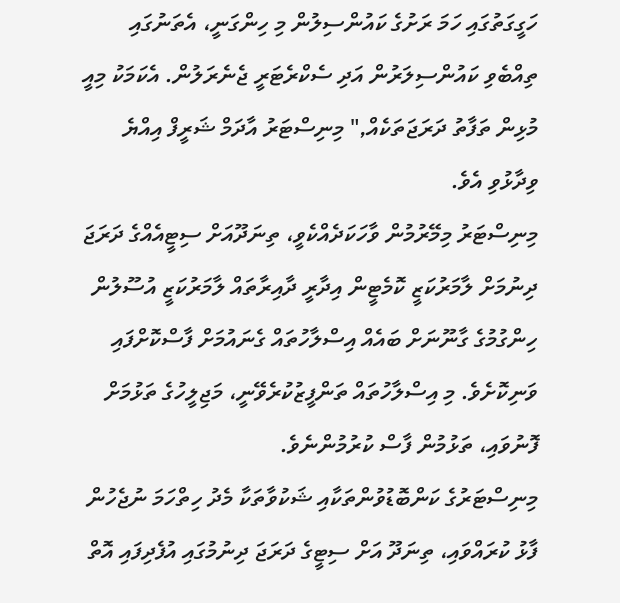ހަގީގަތުގައި ހަމަ ރަށުގެ ކައުންސިލުން މި ހިންގަނީ، އެތަނުގައި ތިއްބެވި ކައުންސިލަރުން އަދި ސެކްރެޓަރީ ޖެނެރަލުން. އެކަމަކު މިއީ މުޅިން ތަފާތު ދަރަޖަތަކެއް," މިނިސްޓަރު އާދަމް ޝަރީފް އިއްޔެ ވިދާޅުވި އެވެ.
މިނިސްޓަރު މިމޭރުމުން ވާހަކަދެއްކެވީ، ތިނަދޫއަށް ސިޓީއެއްގެ ދަރަޖަ ދިނުމަށް ލާމަރުކަޒީ ކޮމެޓީން އިދާރީ ދާއިރާތައް ލާމަރުކަޒީ އުސޫލުން ހިންގުމުގެ ގާނޫނަށް ބައެއް އިސްލާހުތައް ގެނައުމަށް ފާސްކޮށްފައި ވަނިކޮށެވެ. މި އިސްލާހުތައް ތަންފީޒުކުރެވޭނީ، މަޖިލީހުގެ ތަޅުމަށް ފޮނުވައި، ތަޅުމުން ފާސް ކުރުމުންނެވެ.
މިނިސްޓަރުގެ ކަންބޮޑުވުންތަކާއި ޝަކުވާތަކާ މެދު ހިތްހަމަ ނުޖެހުން ފާޅު ކުރައްވައި، ތިނަދޫ އަށް ސިޓީގެ ދަރަޖަ ދިނުމުގައި އުފެދިފައި އޮތް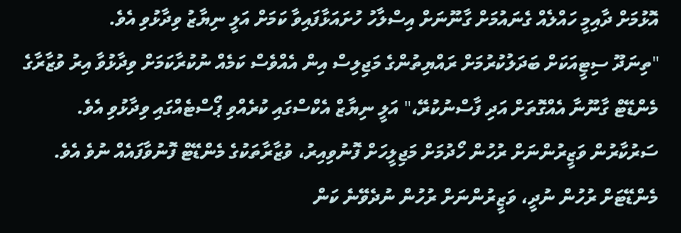އޮޅުމަށް ދާއިމީ ހައްލެއް ގެނައުމަށް ގާނޫނަށް އިސްލާހު ހުށައަޅާފައިވާ ކަމަށް އަލީ ނިޔާޒު ވިދާޅުވި އެވެ.
"ތިނަދޫ ސިޓީއަކަށް ބަދަލުކުރުމަށް ރައްޔިތުންގެ މަޖިލިސް އިން އެއްވެސް ކަމެއް ނުކުރާކަމަށް ވިދާޅުވާ އިރު ވުޒާރާގެ މެންޑޭޓް ގާނޫނާ އެއްގޮތަށް އަދި ފާސްނުކުރޭ،" އަލީ ނިޔާޒް އެކްސްގައި ކުރެއްވި ޕޯސްޓެއްގައި ވިދާޅުވި އެވެ.
ސަރުކާރުން ވަޒީރުންނަށް ރުހުން ހޯދުމަށް މަޖިލީހަށް ފޮނުވިއިރު، ވުޒާރާތަކުގެ މެންޑޭޓް ފޮނުވާފައެއް ނުވެ އެވެ. މެންޑޭޓަށް ރުހުން ނުދީ، ވަޒީރުންނަށް ރުހުން ނުދެވޭނެ ކަން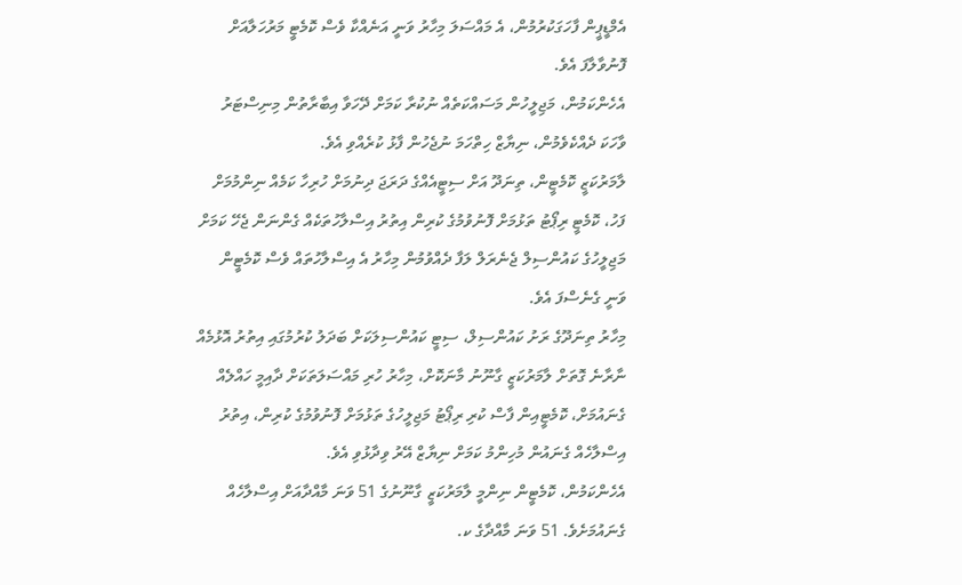އެމްޑީޕީން ފާހަގަކުރުމުން، އެ މައްސަލަ މިހާރު ވަނީ އަނެއްކާ ވެސް ކޮމެޓީ މަރުހަލާއަށް ފޮނުވާލާފަ އެވެ.
އެހެންކަމުން، މަޖިލީހުން މަސައްކަތެއް ނުކުރާ ކަމަށް ދޭހަވާ އިބާރާތުން މިނިސްޓަރު ވާހަކަ ދެއްކެވެމުން، ނިޔާޒް ހިތްހަމަ ނުޖެހުން ފާޅު ކުރެއްވި އެވެ.
ލާމަރުކަޒީ ކޮމެޓީން، ތިނަދޫ އަށް ސިޓީއެއްގެ ދަރަޖަ ދިނުމަށް ހުރިހާ ކަމެއް ނިންމުމަށް ފަހު، ކޮމެޓީ ރިޕޯޓު ތަޅުމަށް ފޮނުވުމުގެ ކުރިން އިތުރު އިސްލާހުތަކެއް ގެންނަން ޖެހޭ ކަމަށް މަޖިލީހުގެ ކައުންސިލް ޖެނެރަލް ލަފާ ދެއްވުމުން މިހާރު އެ އިސްލާހުތައް ވެސް ކޮމެޓީން ވަނީ ގެނެސްފަ އެވެ.
މިހާރު ތިނަދޫގެ ރަށު ކައުންސިލް، ސިޓީ ކައުންސިލަކަށް ބަދަލު ކުރުމުގައި އިތުރު އޮޅުމެއް ނާރާނެ ގޮތަށް ލާމަރުކަޒީ ގާނޫނު މާނަކޮށް، މިހާރު ހުރި މައްސަލަތަކަށް ދާއިމީ ހައްލެއް ގެނައުމަށް، ކޮމެޓީއިން ފާސް ކުރި ރިޕޯޓު މަޖިލީހުގެ ތަޅުމަށް ފޮނުވުމުގެ ކުރިން، އިތުރު އިސްލާހެއް ގެނައުން މުހިންމު ކަމަށް ނިޔާޒް އޭރު ވިދާޅުވި އެވެ.
އެހެންކަމުން، ކޮމެޓީން ނިންމީ ލާމަރުކަޒީ ގާނޫނުގެ 51 ވަނަ މާއްދާއަށް އިސްލާހެއް ގެނައުމަށެވެ. 51 ވަނަ މާއްދާގެ ކ.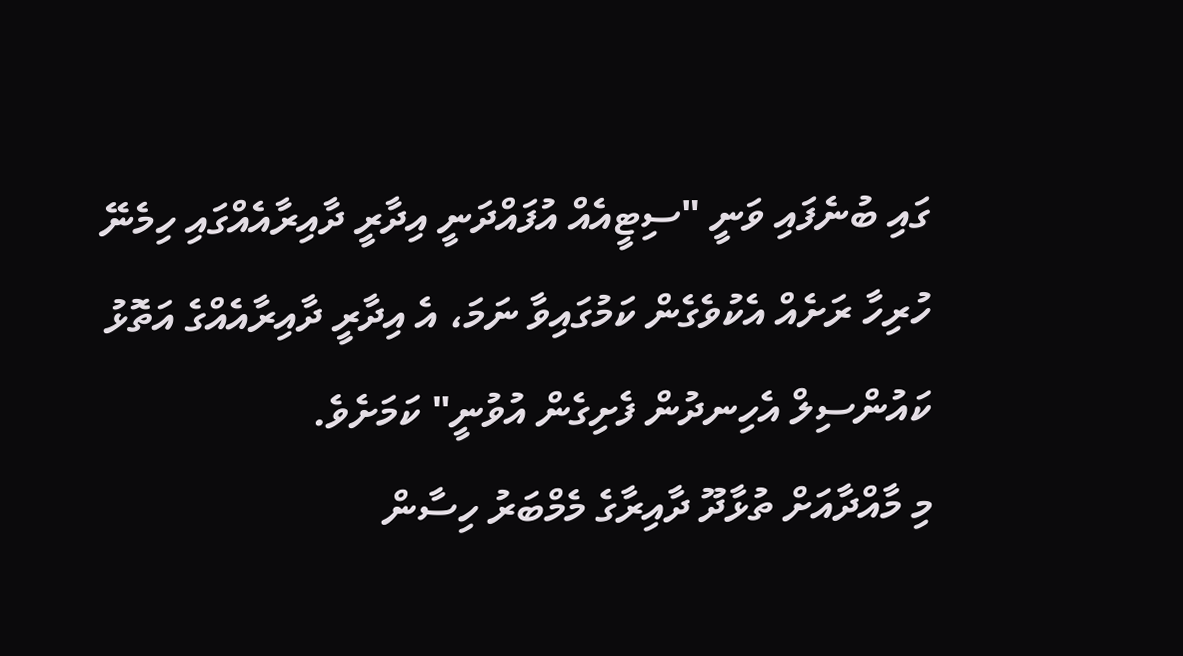ގައި ބުނެފައި ވަނީ "ސިޓީއެއް އުފައްދަނީ އިދާރީ ދާއިރާއެއްގައި ހިމެނޭ ހުރިހާ ރަށެއް އެކުވެގެން ކަމުގައިވާ ނަމަ، އެ އިދާރީ ދާއިރާއެއްގެ އަތޮޅު ކައުންސިލް އެހިނދުން ފެށިގެން އުވުނީ" ކަމަށެވެ.
މި މާއްދާއަށް ތުޅާދޫ ދާއިރާގެ މެމްބަރު ހިސާން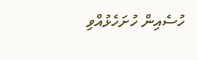ހުސެއިން ހުށަހެޅުއްވި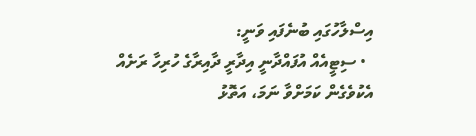އިސްލާހުގައި ބުނެފައި ވަނީ:
  • ސިޓީއެއް އުފައްދާނީ އިދާރީ ދާއިރާގެ ހުރިހާ ރަށެއް އެކުވެގެން ކަމަށްވާ ނަމަ، އަތޮޅު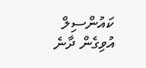ކައުންސިލް އުވިގެން ދާނެ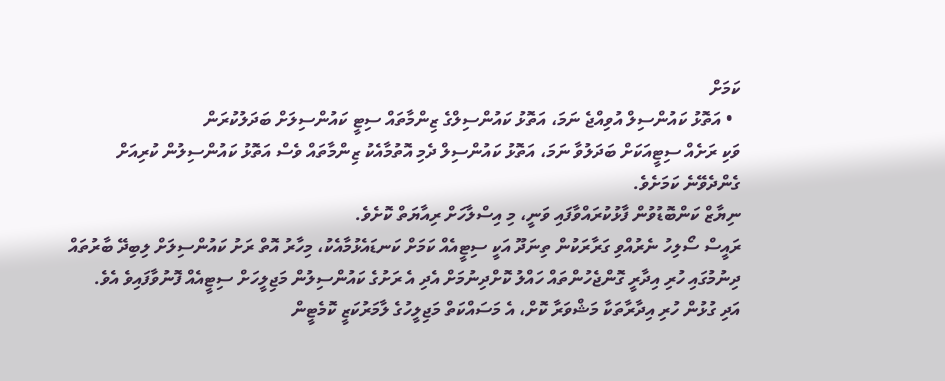ކަމަށް
  • އަތޮޅު ކައުންސިލް އުވިއްޖެ ނަމަ، އަތޮޅު ކައުންސިލްގެ ޒިންމާތައް ސިޓީ ކައުންސިލަށް ބަދަލުކުރަން
ވަކި ރަށެއް ސިޓީއަކަށް ބަދަލުވާ ނަމަ، އަތޮޅު ކައުންސިލް ދެމި އޮތުމާއެކު ޒިންމާތައް ވެސް އަތޮޅު ކައުންސިލުން ކުރިއަށް ގެންދެވޭނެ ކަމަށެވެ.
ނިޔާޒް ކަންބޮޑުވުން ފާޅުކުރައްވާފައި ވަނީ، މި އިސްލާހަށް ރިއާޔަތް ކޮށެވެ.
ރައީސް ސޯލިހު ނެރުއްވި ގަރާރަކުން ތިނަދޫ އަކީ ސިޓީއެއް ކަމަށް ކަނޑައެޅުމާއެކު، މިހާރު އޮތް ރަށު ކައުންސިލަށް ލިބިދޭ ބާރުތައް ދިނުމުގައި ހުރި އިދާރީ ގޮންޖެހުންތައް ހައްލު ކޮށްދިނުމަށް އެދި އެ ރަށުގެ ކައުންސިލުން މަޖިލީހަށް ސިޓީއެއް ފޮނުވާފައިވެ އެވެ.
އަދި ގުޅުން ހުރި އިދާރާތަކާ މަޝްވަރާ ކޮށް، އެ މަސައްކަތް މަޖިލީހުގެ ލާމަރުކަޒީ ކޮމެޓީން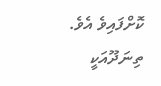ކޮށްފައިވެ އެވެ.
ތިނަދޫއަކީ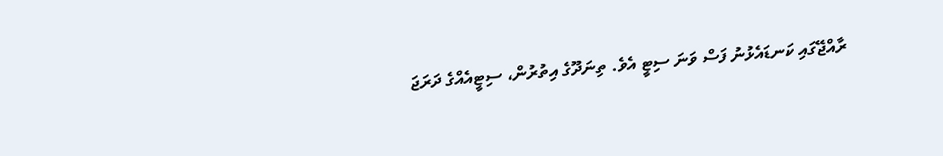ރާއްޖޭގައި ކަނޑައެޅުނު ފަސް ވަނަ ސިޓީ އެވެ. ތިނަދޫގެ އިތުރުން، ސިޓީއެއްގެ ދަރަޖަ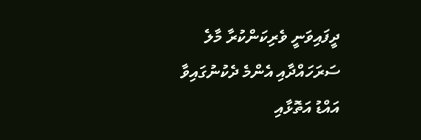ދީފައިވަނީ ވެރިކަންކުރާ މާލެ ސަރަހައްދާއި އެންމެ ދެކުނުގައިވާ އައްޑު އަތޮޅާއި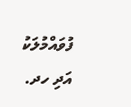ފުވައްމުލަކު އަދި ހދ.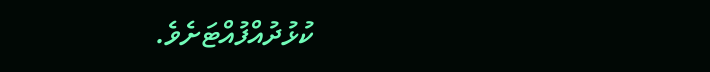ކުޅުދުއްފުއްޓަށެވެ.